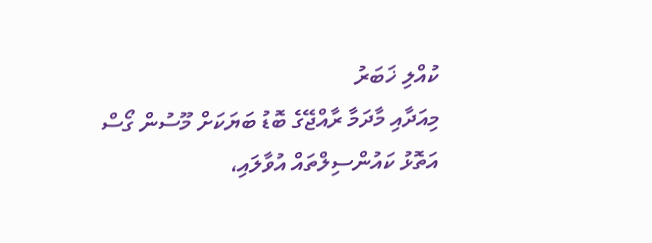ކުއްލި ޚަބަރު
މިއަދާއި މާދަމާ ރާއްޖޭގެ ބޮޑު ބަޔަކަށް މޫސުން ގޯސް
އަތޮޅު ކައުންސިލްތައް އުވާލައި،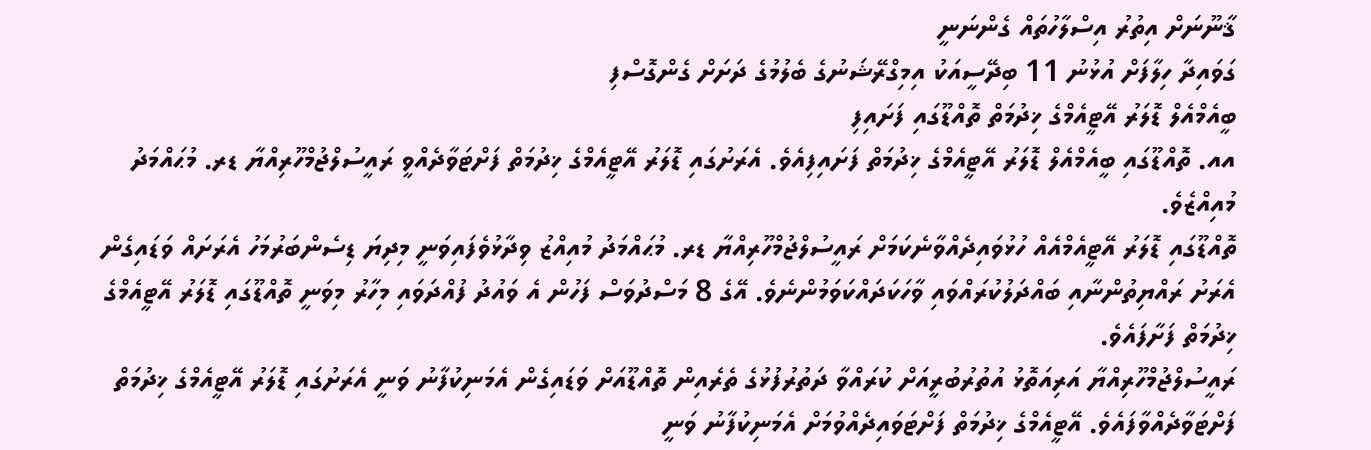ޤާނޫނަށް އިތުރު އިސްލާހުތައް ގެންނަނީ
ގަވައިދާ ހިލާފަށް އުޅުނު 11 ބިދޭސީއަކު އިމިގްރޭޝަނުގެ ބެލުމުގެ ދަށަށް ގެންގޮސްފި
ބީއެމްއެލް ޑޮލަރު އޭޓީއެމްގެ ޚިދުމަތް ތޮއްޑޫގައި ފަށައިފި
އއ. ތޮއްޑޫގައި ބީއެމްއެލް ޑޮލަރު އޭޓީއެމްގެ ޚިދުމަތް ފަށައިފިއެވެ. އެރަށުގައި ޑޮލަރު އޭޓީއެމްގެ ޚިދުމަތް ފަށްޓަވާދެއްވީ ރައީސުލްޖުމްހޫރިއްޔާ ޑރ. މުޙައްމަދު މުއިއްޒެވެ.
ތޮއްޑޫގައި ޑޮލަރު އޭޓީއެމްއެއް ހުޅުވައިދެއްވާނެކަމަށް ރައީސުލްޖުމްހޫރިއްޔާ ޑރ. މުޙައްމަދު މުއިއްޒު ވިދާޅުވެފައިވަނީ މިދިޔަ ޑިސެންބަރުމަހު އެރަށައް ވަޑައިގެން އެރަށު ރައްޔިތުންނާއި ބައްދަލުކުރައްވައި ވާހަކަދައްކަވަމުންނެވެ. އޭގެ 8 މަސްދުވަސް ފަހުން އެ ވައުދު ފުއްދަވައި މިހާރު މިވަނީ ތޮއްޑޫގައި ޑޮލަރު އޭޓީއެމްގެ ޚިދުމަތް ފަށާފައެވެ.
ރައީސުލްޖުމްހޫރިއްޔާ އަރިއަތޮޅު އުތުރުބުރީއަށް ކުރައްވާ ދަތުރުފުޅުގެ ތެރެއިން ތޮއްޑޫއަށް ވަޑައިގެން އެމަނިކުފާނު ވަނީ އެރަށުގައި ޑޮލަރު އޭޓީއެމްގެ ޚިދުމަތް ފަށްޓަވާދެއްވާފައެވެ. އޭޓީއެމްގެ ޚިދުމަތް ފަށްޓަވައިދެއްވުމަށް އެމަނިކުފާނު ވަނީ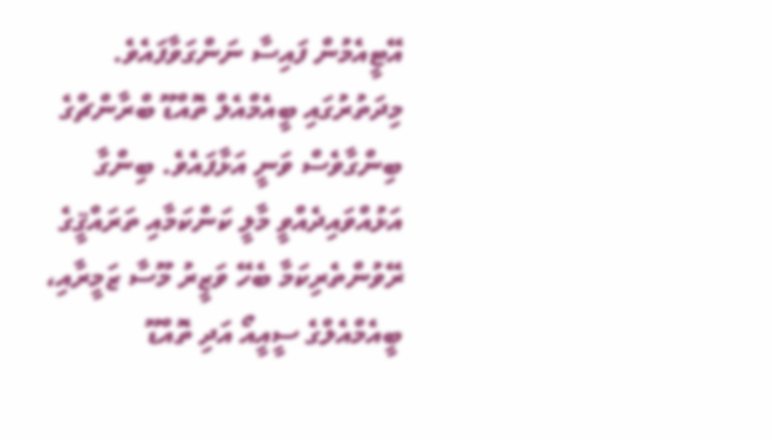އޭޓީއެމުން ފައިސާ ނަންގަވާފައެވެ.
މިދަތުރުގައި ބީއެމްއެލް ތޮއްޑޫ ބްރާންޗްގެ ބިންގާވެސް ވަނީ އަޅާފައެވެ. ބިންގާ އަޅުއްވައިދެއްވީ މާލީ ކަންކަމާއި ތަރައްޤީގެ ރޭވުންތެރިކަމާ ބެހޭ ވަޒީރު މޫސާ ޒަމީރާއި، ބީއެމްއެލްގެ ސީއީއޯ އަދި ތޮއްޑޫ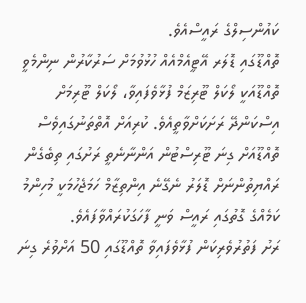ކައުންސިލްގެ ރައީސްއެވެ.
ތޮއްޑޫގައި ޑޮލަރ އޭޓީއެމްއެއް ހުޅުވުމަށް ސަރުކާރުން ނިންމެވީ ތޮއްޑޫއަކީ ލޯކަލް ޓޫރިޒަމް ފުޅާވެފައިވާ، ލޯކަލް ޓޫރިމަށް އިސްކަންދޭ ރަށަކަށްވާތީއެވެ. ކުރިއަށް އޮތްތަނުގައިވެސް ތޮއްޑޫއަށް ގިނަ ޓޫރިސްޓުން އަންނާނެތީ ރަށުގައި ތިބެގެން ރައްޔިތުންނަށް ޑޮލަރު ނެގޭނެ އިންތިޒާމް ހަމަޖެހުމަކީ މުހިންމު ކަމެއްގެ ގޮތުގައި ރައީސް ވަނީ ފާހަގަކުރައްވާފައެވެ.
ރަށު ފަތުރުވެރިކަން ފުޅާވެފައިވާ ތޮއްޑޫގައި 50 އަށްވުރެ ގިނަ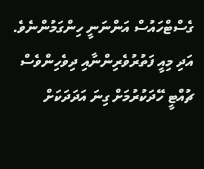ގެސްޓްހައުސް އަންނަނީ ހިންގަމުންނެވެ. އަދި މިއީ ފަތުރުވެރިންނާއި ދިވެހިންވެސް ޗުއްޓީ ހޭދަކުރުމަށް ގިނަ އަދަދަކަށް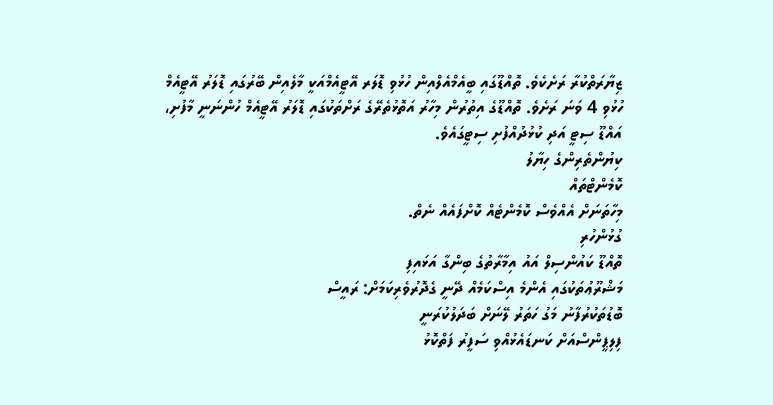ޒިޔާރަތްކުރާ ރަށެކެވެ. ތޮއްޑޫގައި ބީއެމްއެލްއިން ހުޅުވި ޑޮލަރ އޭޓީއެމްއަކީ މާލެއިން ބޭރުގައި ޑޮލަރު އޭޓީއެމް ހުޅުވި 4 ވަނަ ރަށެވެ. ތޮއްޑޫގެ އިތުރުން މިހާރު އަތޮޅުތެރޭގެ ރަށްތަކުގައި ޑޮލަރު އޭޓީއެމް ހުންނަނީ މާފުށި، އައްޑޫ ސިޓީ އަދި ކުޅުދުއްފުށި ސިޓީގައެވެ.
ކިޔުންތެރިންގެ ހިޔާލު
ކޮމެންޓްތައް
މިހާތަނަށް އެއްވެސް ކޮމެންޓެއް ކޮށްފައެއް ނެތް.
ގުޅުންހުރި
ތޮއްޑޫ ކައުންސިލް އައު އިމާރާތުގެ ބިންގާ އަޅައިފި
މަޝްރޫޢުތަކުގައި އެންމެ އިސްކަމެއް ދޭނީ ގެދޮރުވެރިކަމަށް: ރައީސް
ބޮޑުތަކުރުފާނު މަގު ހަތަރު ލޭނަށް ބަދަލުކުރަނީ
ފިލިޕީންސްއަށް ކަނޑައެޅުއްވި ސަފީރު ފަތްކޮޅު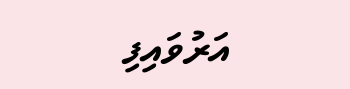އަރުވައިފި